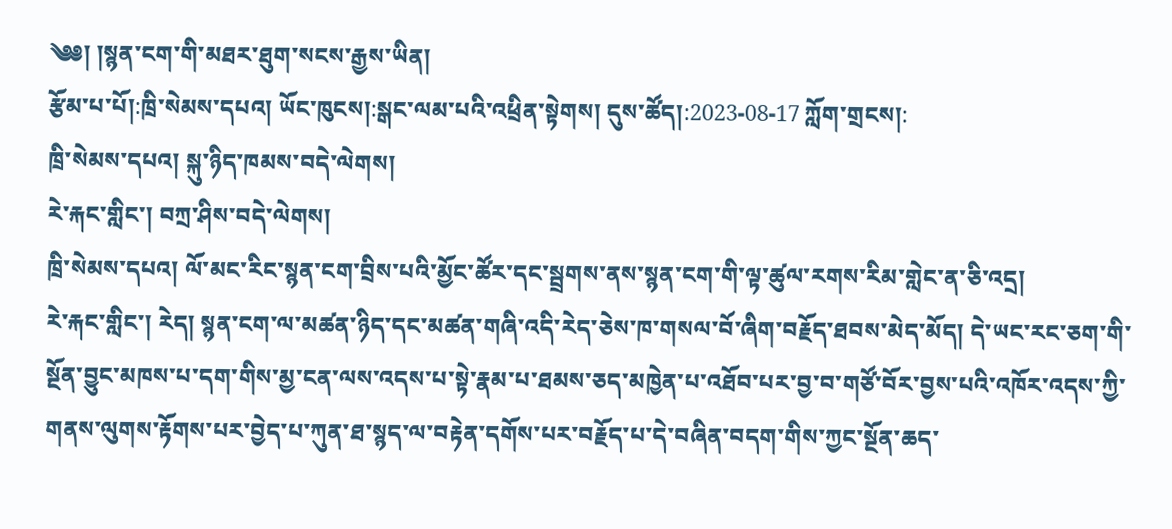༄༅། །སྙན་ངག་གི་མཐར་ཐུག་སངས་རྒྱས་ཡིན།
རྩོམ་པ་པོ།:ཁྲི་སེམས་དཔའ། ཡོང་ཁུངས།:སྒང་ལམ་པའི་འཕྲིན་སྟེགས། དུས་ཚོད།:2023-08-17 ཀློག་གྲངས།:
ཁྲི་སེམས་དཔའ། སྐུ་ཉིད་ཁམས་བདེ་ལེགས།
རེ་རྐང་གླིང་། བཀྲ་ཤིས་བདེ་ལེགས།
ཁྲི་སེམས་དཔའ། ལོ་མང་རིང་སྙན་ངག་བྲིས་པའི་མྱོང་ཚོར་དང་སྦྲགས་ནས་སྙན་ངག་གི་ལྟ་ཚུལ་རགས་རིམ་གླེང་ན་ཅི་འདྲ།
རེ་རྐང་གླིང་། རེད། སྙན་ངག་ལ་མཚན་ཉིད་དང་མཚན་གཞི་འདི་རེད་ཅེས་ཁ་གསལ་བོ་ཞིག་བརྗོད་ཐབས་མེད་མོད། དེ་ཡང་རང་ཅག་གི་སྔོན་བྱུང་མཁས་པ་དག་གིས་མྱ་ངན་ལས་འདས་པ་སྟེ་རྣམ་པ་ཐམས་ཅད་མཁྱེན་པ་འཐོབ་པར་བྱ་བ་གཙོ་བོར་བྱས་པའི་འཁོར་འདས་ཀྱི་གནས་ལུགས་རྟོགས་པར་བྱེད་པ་ཀུན་ཐ་སྙད་ལ་བརྟེན་དགོས་པར་བརྗོད་པ་དེ་བཞིན་བདག་གིས་ཀྱང་སྔོན་ཆད་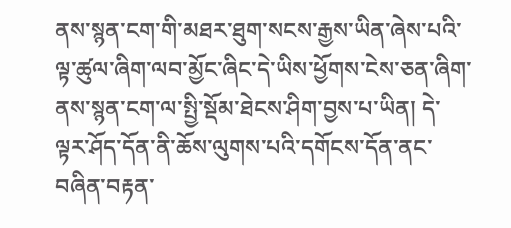ནས་སྙན་ངག་གི་མཐར་ཐུག་སངས་རྒྱས་ཡིན་ཞེས་པའི་ལྟ་ཚུལ་ཞིག་ལབ་མྱོང་ཞིང་དེ་ཡིས་ཕྱོགས་ངེས་ཅན་ཞིག་ནས་སྙན་ངག་ལ་སྤྱི་སྡོམ་ཐེངས་ཤིག་བྱས་པ་ཡིན། དེ་ལྟར་ཤོད་དོན་ནི་ཆོས་ལུགས་པའི་དགོངས་དོན་ནང་བཞིན་བརྟན་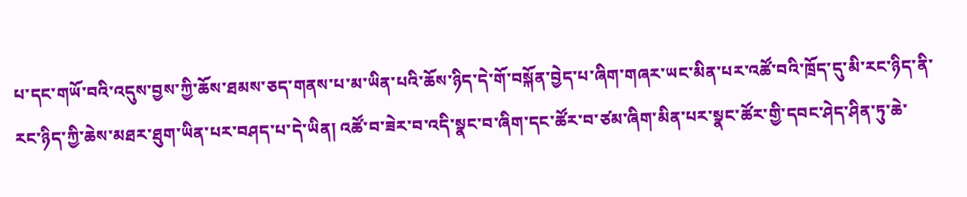པ་དང་གཡོ་བའི་འདུས་བྱས་ཀྱི་ཆོས་ཐམས་ཅད་གནས་པ་མ་ཡིན་པའི་ཆོས་ཉིད་དེ་གོ་བསྐོན་བྱེད་པ་ཞིག་གཞར་ཡང་མིན་པར་འཚོ་བའི་ཁྲོད་དུ་མི་རང་ཉིད་ནི་རང་ཉིད་ཀྱི་ཆེས་མཐར་ཐུག་ཡིན་པར་བཤད་པ་དེ་ཡིན། འཚོ་བ་ཟེར་བ་འདི་སྣང་བ་ཞིག་དང་ཚོར་བ་ཙམ་ཞིག་མིན་པར་སྣང་ཚོར་གྱི་དབང་ཤེད་ཤིན་ཏུ་ཆེ་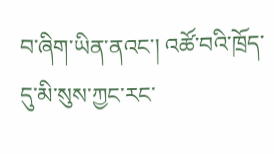བ་ཞིག་ཡིན་ནའང་། འཚོ་བའི་ཁྲོད་དུ་མི་སུས་ཀྱང་རང་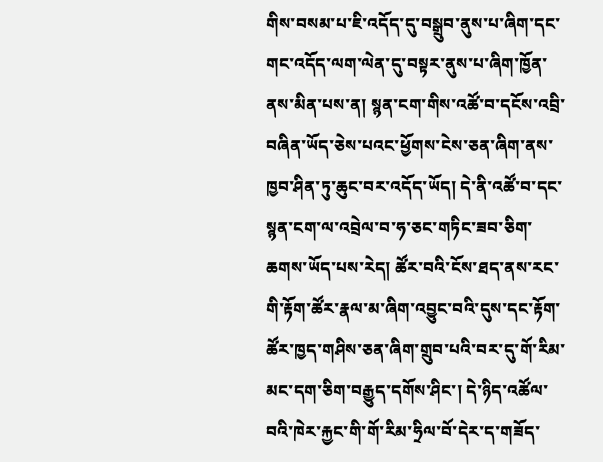གིས་བསམ་པ་ཇི་འདོད་དུ་བསྒྲུབ་ནུས་པ་ཞིག་དང་གང་འདོད་ལག་ལེན་དུ་བསྟར་ནུས་པ་ཞིག་ཁྱོན་ནས་མིན་པས་ན། སྙན་ངག་གིས་འཚོ་བ་དངོས་འབྲི་བཞིན་ཡོད་ཅེས་པའང་ཕྱོགས་ངེས་ཅན་ཞིག་ནས་ཁྱབ་ཤིན་ཏུ་ཆུང་བར་འདོད་ཡོད། དེ་ནི་འཚོ་བ་དང་སྙན་ངག་ལ་འབྲེལ་བ་ཧ་ཅང་གཏིང་ཟབ་ཅིག་ཆགས་ཡོད་པས་རེད། ཚོར་བའི་ངོས་ཐད་ནས་རང་གི་རྟོག་ཚོར་རྣལ་མ་ཞིག་འབྱུང་བའི་དུས་དང་རྟོག་ཚོར་ཁྱད་གཤིས་ཅན་ཞིག་གྲུབ་པའི་བར་དུ་གོ་རིམ་མང་དག་ཅིག་བརྒྱུད་དགོས་ཤིང་། དེ་ཉིད་འཚོལ་བའི་ཁེར་རྐྱང་གི་གོ་རིམ་ཧྲིལ་བོ་དེར་ད་གཟོད་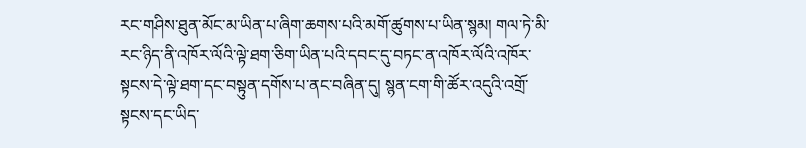རང་གཤིས་ཐུན་མོང་མ་ཡིན་པ་ཞིག་ཆགས་པའི་མགོ་ཚུགས་པ་ཡིན་སྙམ། གལ་ཏེ་མི་རང་ཉིད་ནི་འཁོར་ལོའི་ལྟེ་ཐག་ཅིག་ཡིན་པའི་དབང་དུ་བཏང་ན་འཁོར་ལོའི་འཁོར་སྟངས་དེ་ལྟེ་ཐག་དང་བསྟུན་དགོས་པ་ནང་བཞིན་དུ། སྙན་ངག་གི་ཚོར་འདུའི་འགྲོ་སྟངས་དང་ཡིད་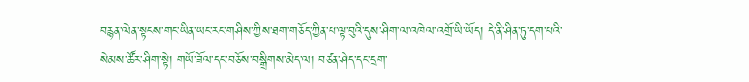བརྙན་ལེན་སྟངས་གང་ཡིན་ཡང་རང་གཤིས་ཀྱིས་ཐག་གཅོད་ཀྱིན་པ་ལྟ་བུའི་དུས་ཤིག་ལ་འཁེལ་འགྲོ་ཡི་ཡོད། དེ་ནི་ཤིན་ཏུ་དག་པའི་སེམས་ཚོར་ཤིག་སྟེ། གཡོ་ཟོལ་དང་བཅོས་བསྒྲིགས་མེད་ལ། བཙན་ཤེད་དང་དྲག་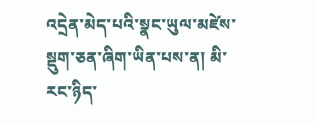འདྲེན་མེད་པའི་སྣང་ཡུལ་མཛེས་སྡུག་ཅན་ཞིག་ཡིན་པས་ན། མི་རང་ཉིད་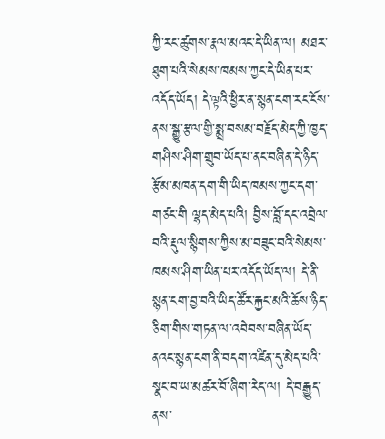ཀྱི་རང་ཚུགས་རྣལ་མའང་དེ་ཡིན་ལ། མཐར་ཐུག་པའི་སེམས་ཁམས་ཀྱང་དེ་ཡིན་པར་འདོད་ཡོད། དེ་ལྟའི་ཕྱིར་ན་སྙན་ངག་རང་ངོས་ནས་སྒྱུ་རྩལ་གྱི་སྨྲ་བསམ་བརྗོད་མེད་ཀྱི་ཁྱད་གཤིས་ཤིག་གྲུབ་ཡོད་པ་ནང་བཞིན་དེ་ཉིད་རྩོམ་མཁན་དག་གི་ཡིད་ཁམས་ཀྱང་དག་གཙང་གི ལྷད་མེད་པའི། བྱིས་བློ་དང་འབྲེལ་བའི་རྡུལ་སྙིགས་ཀྱིས་མ་བཟུང་བའི་སེམས་ཁམས་ཤིག་ཡིན་པར་འདོད་ཡོད་ལ། དེ་ནི་སྙན་ངག་བྱ་བའི་ཡིད་ཚོར་རྐྱང་མའི་ཆོས་ཉིད་ཅིག་གིས་གཏན་ལ་འབེབས་བཞིན་ཡོད་ནའང་སྙན་ངག་ནི་བདག་འཛིན་དུ་མེད་པའི་སྣང་བ་ཡ་མཚར་བོ་ཞིག་རེད་ལ། དེ་བརྒྱུད་ནས་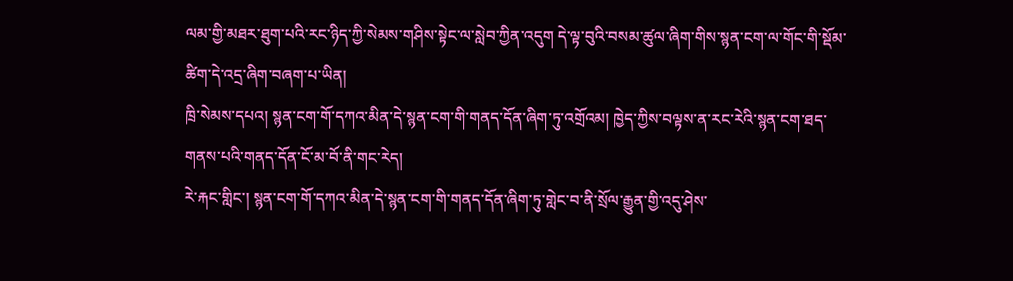ལམ་གྱི་མཐར་ཐུག་པའི་རང་ཉིད་ཀྱི་སེམས་གཤིས་སྟེང་ལ་སླེབ་ཀྱིན་འདུག དེ་ལྟ་བུའི་བསམ་ཚུལ་ཞིག་གིས་སྙན་ངག་ལ་གོང་གི་སྡོམ་ཚིག་དེ་འདྲ་ཞིག་བཞག་པ་ཡིན།
ཁྲི་སེམས་དཔའ། སྙན་ངག་གོ་དཀའ་མིན་དེ་སྙན་ངག་གི་གནད་དོན་ཞིག་ཏུ་འགྲོའམ། ཁྱེད་ཀྱིས་བལྟས་ན་རང་རེའི་སྙན་ངག་ཐད་གནས་པའི་གནད་དོན་ངོ་མ་བོ་ནི་གང་རེད།
རེ་རྐང་གླིང་། སྙན་ངག་གོ་དཀའ་མིན་དེ་སྙན་ངག་གི་གནད་དོན་ཞིག་ཏུ་གླེང་བ་ནི་སྲོལ་རྒྱུན་གྱི་འདུ་ཤེས་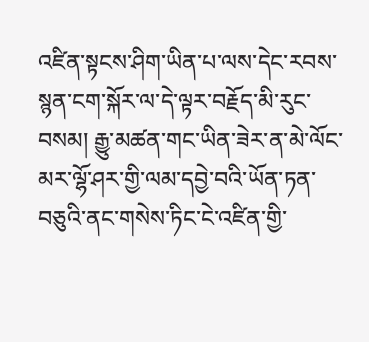འཛིན་སྟངས་ཤིག་ཡིན་པ་ལས་དེང་རབས་སྙན་ངག་སྐོར་ལ་དེ་ལྟར་བརྗོད་མི་རུང་བསམ། རྒྱུ་མཚན་གང་ཡིན་ཟེར་ན་མེ་ལོང་མར་ལྷོ་ཤར་གྱི་ལམ་དབྱེ་བའི་ཡོན་ཏན་བཅུའི་ནང་གསེས་ཏིང་ངེ་འཛིན་གྱི་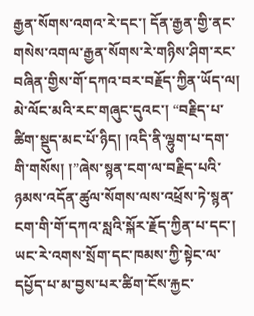རྒྱན་སོགས་འགའ་རེ་དང་། དོན་རྒྱན་གྱི་ནང་གསེས་འགལ་རྒྱན་སོགས་རེ་གཉིས་ཤིག་རང་བཞིན་གྱིས་གོ་དཀའ་བར་བརྗོད་ཀྱིན་ཡོད་ལ། མེ་ལོང་མའི་རང་གཞུང་དུའང་། “བརྗིད་པ་ཚིག་སྡུད་མང་པོ་ཉིད། །འདི་ནི་ལྷུག་པ་དག་གི་གསོས། །”ཞེས་སྙན་ངག་ལ་བརྗིད་པའི་ཉམས་འདོན་ཚུལ་སོགས་ལས་འཕྲོས་ཏེ་སྙན་ངག་གི་གོ་དཀའ་སླའི་སྐོར་རྗོད་ཀྱིན་པ་དང་། ཡང་རེ་འགས་སྲོག་དང་ཁམས་ཀྱི་སྟེང་ལ་དཔྱོད་པ་མ་བྱས་པར་ཚིག་ངོས་རྐྱང་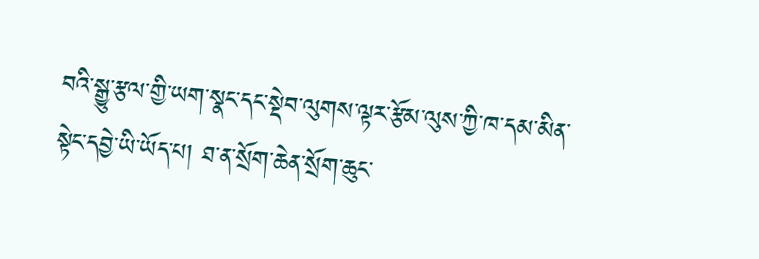བའི་སྒྱུ་རྩལ་གྱི་ཡག་སྣང་དང་སྡེབ་ལུགས་ལྟར་རྩོམ་ལུས་ཀྱི་ཁ་དམ་མིན་སྟེང་དབྱེ་ཡི་ཡོད་པ། ཐ་ན་སྲོག་ཆེན་སྲོག་ཆུང་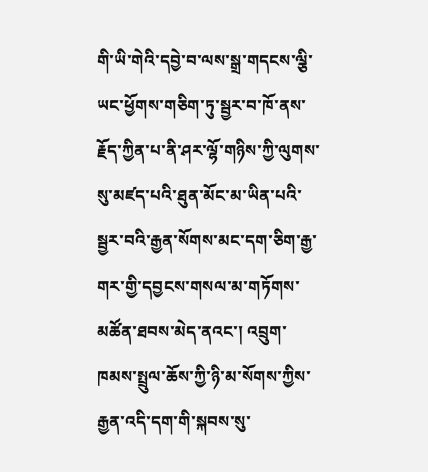གི་ཡི་གེའི་དབྱེ་བ་ལས་སྒྲ་གདངས་ལྕི་ཡང་ཕྱོགས་གཅིག་ཏུ་སྦྱར་བ་ཁོ་ནས་རྗོད་ཀྱིན་པ་ནི་ཤར་ལྷོ་གཉིས་ཀྱི་ལུགས་སུ་མཛད་པའི་ཐུན་མོང་མ་ཡིན་པའི་སྦྱར་བའི་རྒྱན་སོགས་མང་དག་ཅིག་རྒྱ་གར་གྱི་དབྱངས་གསལ་མ་གཏོགས་མཚོན་ཐབས་མེད་ནའང་། འབྲུག་ཁམས་སྤྲུལ་ཆོས་ཀྱི་ཉི་མ་སོགས་ཀྱིས་རྒྱན་འདི་དག་གི་སྐབས་སུ་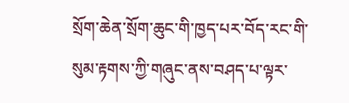སྲོག་ཆེན་སྲོག་ཆུང་གི་ཁྱད་པར་བོད་རང་གི་སུམ་རྟགས་ཀྱི་གཞུང་ནས་བཤད་པ་ལྟར་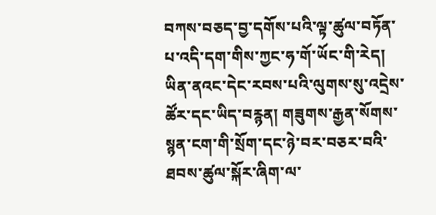བཀས་བཅད་བྱ་དགོས་པའི་ལྟ་ཚུལ་བཏོན་པ་འདི་དག་གིས་ཀྱང་ཧ་གོ་ཡོང་གི་རེད། ཡིན་ནའང་དེང་རབས་པའི་ལུགས་སུ་འདྲེས་ཚོར་དང་ཡིད་བརྙན། གཟུགས་རྒྱན་སོགས་སྙན་ངག་གི་སྲོག་དང་ཉེ་བར་བཅར་བའི་ཐབས་ཚུལ་སྐོར་ཞིག་ལ་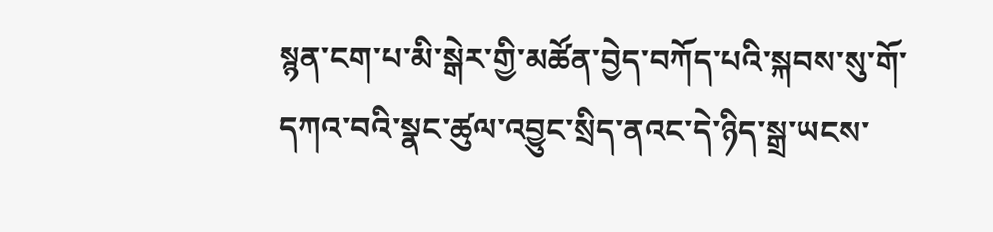སྙན་ངག་པ་མི་སྒེར་གྱི་མཚོན་བྱེད་བཀོད་པའི་སྐབས་སུ་གོ་དཀའ་བའི་སྣང་ཚུལ་འབྱུང་སྲིད་ནའང་དེ་ཉིད་སྒྲ་ཡངས་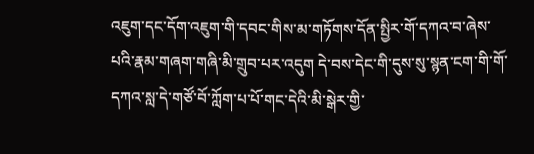འཇུག་དང་དོག་འཇུག་གི་དབང་གིས་མ་གཏོགས་དོན་སྤྱིར་གོ་དཀའ་བ་ཞེས་པའི་རྣམ་གཞག་གཞི་མི་གྲུབ་པར་འདུག དེ་བས་དེང་གི་དུས་སུ་སྙན་ངག་གི་གོ་དཀའ་སླ་དེ་གཙོ་བོ་ཀློག་པ་པོ་གང་དེའི་མི་སྒེར་གྱི་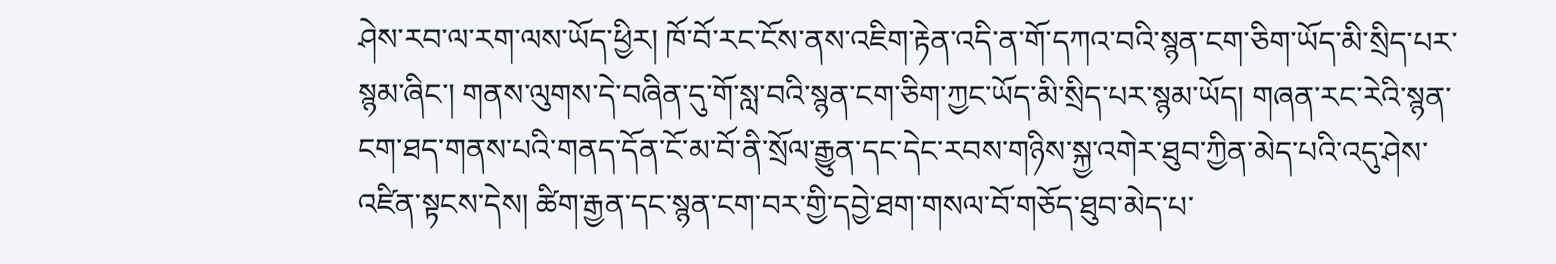ཤེས་རབ་ལ་རག་ལས་ཡོད་ཕྱིར། ཁོ་བོ་རང་ངོས་ནས་འཇིག་རྟེན་འདི་ན་གོ་དཀའ་བའི་སྙན་ངག་ཅིག་ཡོད་མི་སྲིད་པར་སྙམ་ཞིང་། གནས་ལུགས་དེ་བཞིན་དུ་གོ་སླ་བའི་སྙན་ངག་ཅིག་ཀྱང་ཡོད་མི་སྲིད་པར་སྙམ་ཡོད། གཞན་རང་རེའི་སྙན་ངག་ཐད་གནས་པའི་གནད་དོན་ངོ་མ་བོ་ནི་སྲོལ་རྒྱུན་དང་དེང་རབས་གཉིས་སྐྱ་འགེར་ཐུབ་ཀྱིན་མེད་པའི་འདུ་ཤེས་འཛིན་སྟངས་དེས། ཚིག་རྒྱན་དང་སྙན་ངག་བར་གྱི་དབྱེ་ཐག་གསལ་བོ་གཅོད་ཐུབ་མེད་པ་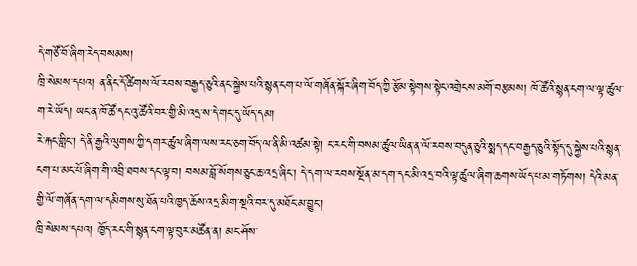དེ་གཙོ་བོ་ཞིག་རེད་བསམས།
ཁྲི་སེམས་དཔའ། ན་ནིང་དོ་ཚིགས་ལོ་རབས་བརྒྱད་ཅུའི་ནང་སྐྱེས་པའི་སྙན་ངག་པ་ལོ་གཞོན་སྐོར་ཞིག་བོད་ཀྱི་རྩོམ་སྟེགས་སྟེང་འགྲེངས་མགོ་བརྩམས། ཁོ་ཚོའི་སྙན་ངག་ལ་ལྟ་ཚུལ་ག་རེ་ཡོད། ཡང་ན་ཁོ་ཚོ་དང་འུ་ཚོའི་བར་གྱི་མི་འདྲ་ས་དེ་གང་དུ་ཡོད་དམ།
རེ་རྐང་གླིང་། དེ་ནི་རྒྱའི་ལུགས་ཀྱི་དགར་ཚུལ་ཞིག་ལས་རང་ཅག་བོད་ལ་ནི་མི་འཚམ་སྟེ། ང་རང་གི་བསམ་ཚུལ་ཡིན་ན་ལོ་རབས་བདུན་ཅུའི་སྨད་དང་བརྒྱད་ཅུའི་སྟོད་དུ་སྐྱེས་པའི་སྙན་ངག་པ་མང་པོ་ཞིག་གི་འབྲི་ཐབས་དང་ལྟ་བ། བསམ་བློ་སོགས་ཅུང་ཆ་འདྲ་ཞིང་། དེ་དག་ལ་རབས་སྔོན་མ་དག་དང་མི་འདྲ་བའི་ལྟ་ཚུལ་ཞིག་ཆགས་ཡོད་པ་མ་གཏོགས། དེའི་མན་གྱི་ལོ་གཞོན་དག་ལ་དམིགས་སུ་ཐོན་པའི་ཁྱད་ཆོས་འདྲ་མིག་སྔའི་བར་དུ་མཐོང་མ་བྱུང་།
ཁྲི་སེམས་དཔའ། ཁྱོད་རང་གི་སྙན་ངག་ལྟ་བུར་མཚོན་ན། མང་ཤོས་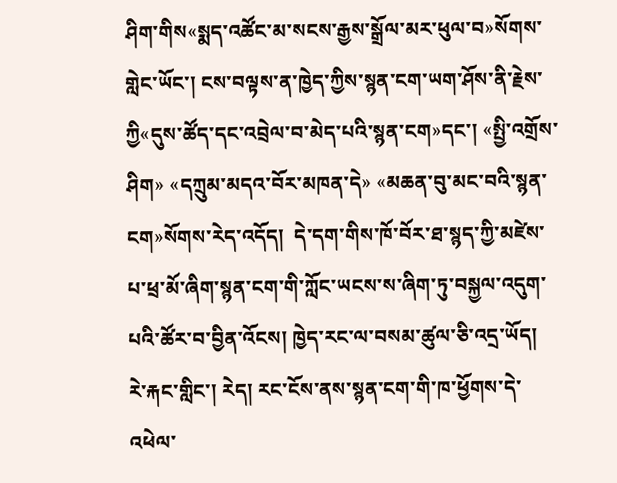ཤིག་གིས«སྨད་འཚོང་མ་སངས་རྒྱས་སྒྲོལ་མར་ཕུལ་བ»སོགས་གླེང་ཡོང་། ངས་བལྟས་ན་ཁྱེད་ཀྱིས་སྙན་ངག་ཡག་ཤོས་ནི་རྗེས་ཀྱི«དུས་ཚོད་དང་འབྲེལ་བ་མེད་པའི་སྙན་ངག»དང་། «སྤྱི་འགྲོས་ཤིག» «དཀྲུམ་མདའ་བོར་མཁན་དེ» «མཆན་བུ་མང་བའི་སྙན་ངག»སོགས་རེད་འདོད།  དེ་དག་གིས་ཁོ་བོར་ཐ་སྙད་ཀྱི་མཛེས་པ་ཕྲ་མོ་ཞིག་སྙན་ངག་གི་ཀློང་ཡངས་ས་ཞིག་ཏུ་བསྐྱལ་འདུག་པའི་ཚོར་བ་བྱིན་འོངས། ཁྱེད་རང་ལ་བསམ་ཚུལ་ཅི་འདྲ་ཡོད།
རེ་རྐང་གླིང་། རེད། རང་ངོས་ནས་སྙན་ངག་གི་ཁ་ཕྱོགས་དེ་འཕེལ་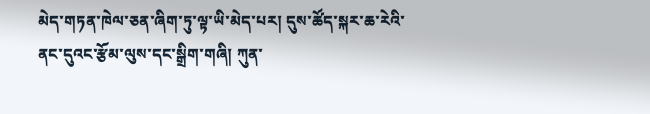མེད་གཏན་ཁེལ་ཅན་ཞིག་ཏུ་ལྟ་ཡི་མེད་པར། དུས་ཚོད་སྐར་ཆ་རེའི་ནང་དུའང་རྩོམ་ལུས་དང་སྒྲིག་གཞི། ཀུན་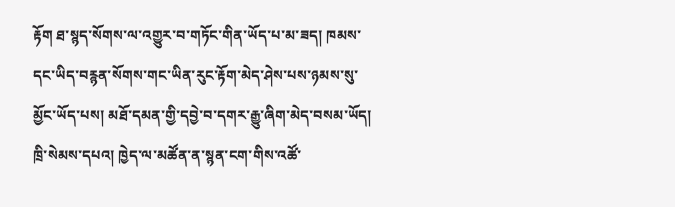རྟོག ཐ་སྙད་སོགས་ལ་འགྱུར་བ་གཏོང་གིན་ཡོད་པ་མ་ཟད། ཁམས་དང་ཡིད་བརྙན་སོགས་གང་ཡིན་རུང་རྟོག་མེད་ཤེས་པས་ཉམས་སུ་མྱོང་ཡོད་པས། མཐོ་དམན་གྱི་དབྱེ་བ་དགར་རྒྱུ་ཞིག་མེད་བསམ་ཡོད།
ཁྲི་སེམས་དཔའ། ཁྱེད་ལ་མཚོན་ན་སྙན་ངག་གིས་འཚོ་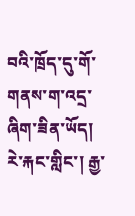བའི་ཁྲོད་དུ་གོ་གནས་ག་འདྲ་ཞིག་ཟིན་ཡོད།
རེ་རྐང་གླིང་། རྒྱ་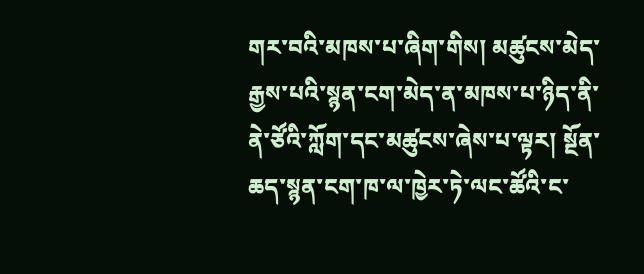གར་བའི་མཁས་པ་ཞིག་གིས། མཚུངས་མེད་རྒྱས་པའི་སྙན་ངག་མེད་ན་མཁས་པ་ཉིད་ནི་ནེ་ཙོའི་ཀློག་དང་མཚུངས་ཞེས་པ་ལྟར། སྔོན་ཆད་སྙན་ངག་ཁ་ལ་ཁྱེར་ཏེ་ལང་ཚོའི་ང་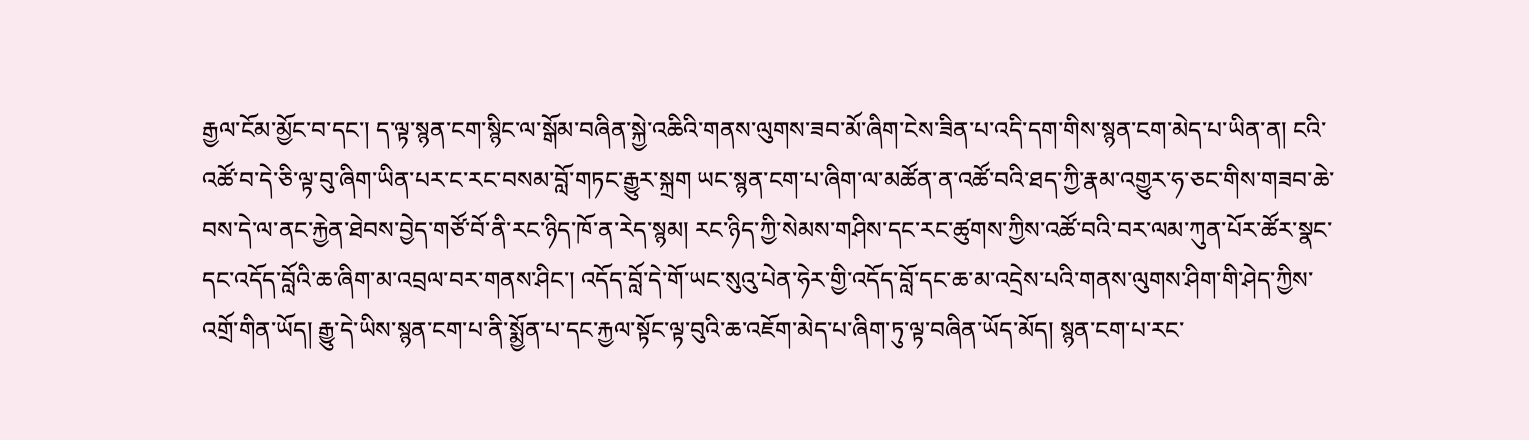རྒྱལ་ངོམ་མྱོང་བ་དང་། ད་ལྟ་སྙན་ངག་སྙིང་ལ་སྒོམ་བཞིན་སྐྱེ་འཆིའི་གནས་ལུགས་ཟབ་མོ་ཞིག་ངེས་ཟིན་པ་འདི་དག་གིས་སྙན་ངག་མེད་པ་ཡིན་ན། ངའི་འཚོ་བ་དེ་ཅི་ལྟ་བུ་ཞིག་ཡིན་པར་ང་རང་བསམ་བློ་གཏང་རྒྱུར་སྐྲག ཡང་སྙན་ངག་པ་ཞིག་ལ་མཚོན་ན་འཚོ་བའི་ཐད་ཀྱི་རྣམ་འགྱུར་ཧ་ཅང་གིས་གཟབ་ཆེ་བས་དེ་ལ་ནང་རྐྱེན་ཐེབས་བྱེད་གཙོ་བོ་ནི་རང་ཉིད་ཁོ་ན་རེད་སྙམ། རང་ཉིད་ཀྱི་སེམས་གཤིས་དང་རང་ཚུགས་ཀྱིས་འཚོ་བའི་བར་ལམ་ཀུན་པོར་ཚོར་སྣང་དང་འདོད་བློའི་ཆ་ཞིག་མ་འབྲལ་བར་གནས་ཤིང་། འདོད་བློ་དེ་གོ་ཡང་སུའུ་པེན་ཧེར་གྱི་འདོད་བློ་དང་ཆ་མ་འདྲེས་པའི་གནས་ལུགས་ཤིག་གི་ཤེད་ཀྱིས་འགྲོ་གིན་ཡོད། རྒྱུ་དེ་ཡིས་སྙན་ངག་པ་ནི་སྨྱོན་པ་དང་རྐྱལ་སྟོང་ལྟ་བུའི་ཆ་འཇོག་མེད་པ་ཞིག་ཏུ་ལྟ་བཞིན་ཡོད་མོད། སྙན་ངག་པ་རང་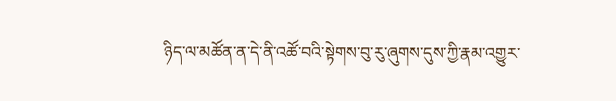ཉིད་ལ་མཚོན་ན་དེ་ནི་འཚོ་བའི་སྟེགས་བུ་རུ་ཞུགས་དུས་ཀྱི་རྣམ་འགྱུར་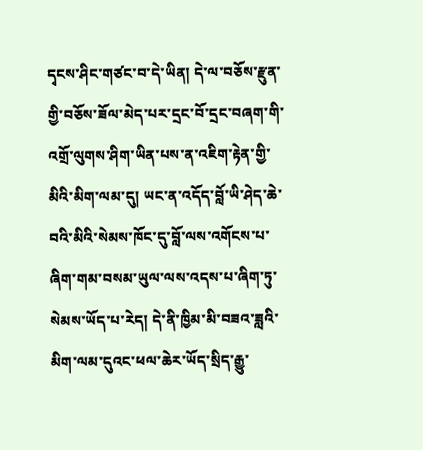དྭངས་ཤིང་གཙང་བ་དེ་ཡིན། དེ་ལ་བཅོས་རྫུན་གྱི་བཅོས་ཟོལ་མེད་པར་དྲང་བོ་དྲང་བཞག་གི་འགྲོ་ལུགས་ཤིག་ཡིན་པས་ན་འཇིག་རྟེན་གྱི་མིའི་མིག་ལམ་དུ། ཡང་ན་འདོད་བློ་ཡི་ཤེད་ཆེ་བའི་མིའི་སེམས་ཁོང་དུ་བློ་ལས་འགོངས་པ་ཞིག་གམ་བསམ་ཡུལ་ལས་འདས་པ་ཞིག་ཏུ་སེམས་ཡོད་པ་རེད། དེ་ནི་ཁྱིམ་མི་བཟའ་ཟླའི་མིག་ལམ་དུའང་ཕལ་ཆེར་ཡོད་སྲིད་རྒྱུ་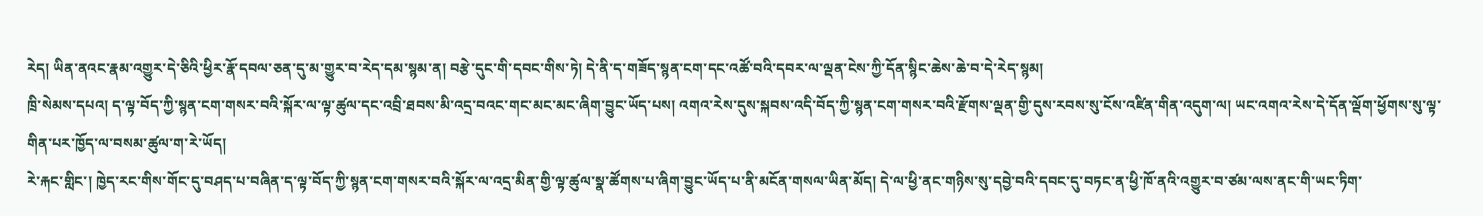རེད། ཡིན་ནའང་རྣམ་འགྱུར་དེ་ཅིའི་ཕྱིར་རྣོ་དབལ་ཅན་དུ་མ་གྱུར་བ་རེད་དམ་སྙམ་ན། བརྩེ་དུང་གི་དབང་གིས་ཏེ། དེ་ནི་ད་གཟོད་སྙན་ངག་དང་འཚོ་བའི་དབར་ལ་ལྡན་ངེས་ཀྱི་དོན་སྙིང་ཆེས་ཆེ་བ་དེ་རེད་སྙམ།
ཁྲི་སེམས་དཔའ། ད་ལྟ་བོད་ཀྱི་སྙན་ངག་གསར་བའི་སྐོར་ལ་ལྟ་ཚུལ་དང་འབྲི་ཐབས་མི་འདྲ་བའང་གང་མང་མང་ཞིག་བྱུང་ཡོད་པས། འགའ་རེས་དུས་སྐབས་འདི་བོད་ཀྱི་སྙན་ངག་གསར་བའི་རྫོགས་ལྡན་གྱི་དུས་རབས་སུ་ངོས་འཛིན་གིན་འདུག་ལ། ཡང་འགའ་རེས་དེ་དོན་ལྡོག་ཕྱོགས་སུ་ལྟ་གིན་པར་ཁྱོད་ལ་བསམ་ཚུལ་ག་རེ་ཡོད།
རེ་རྐང་གླིང་། ཁྱེད་རང་གིས་གོང་དུ་བཤད་པ་བཞིན་ད་ལྟ་བོད་ཀྱི་སྙན་ངག་གསར་བའི་སྐོར་ལ་འདྲ་མིན་གྱི་ལྟ་ཚུལ་སྣ་ཚོགས་པ་ཞིག་བྱུང་ཡོད་པ་ནི་མངོན་གསལ་ཡིན་མོད། དེ་ལ་ཕྱི་ནང་གཉིས་སུ་དབྱེ་བའི་དབང་དུ་བཏང་ན་ཕྱི་ཁོ་ནའི་འགྱུར་བ་ཙམ་ལས་ནང་གི་ཡང་ཏིག་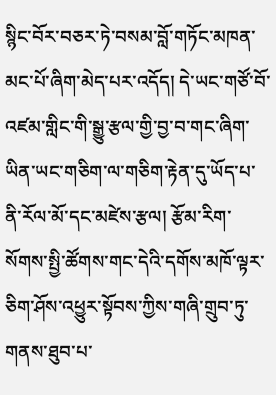སྙིང་བོར་བཅར་ཏེ་བསམ་བློ་གཏོང་མཁན་མང་པོ་ཞིག་མེད་པར་འདོད། དེ་ཡང་གཙོ་བོ་འཛམ་གླིང་གི་སྒྱུ་རྩལ་གྱི་བྱ་བ་གང་ཞིག་ཡིན་ཡང་གཅིག་ལ་གཅིག་རྟེན་དུ་ཡོད་པ་ནི་རོལ་མོ་དང་མཛེས་རྩལ། རྩོམ་རིག་སོགས་སྤྱི་ཚོགས་གང་དེའི་དགོས་མཁོ་ལྟར་ཅིག་ཤོས་འཕྱུར་སྟོབས་ཀྱིས་གཞི་གྲུབ་ཏུ་གནས་ཐུབ་པ་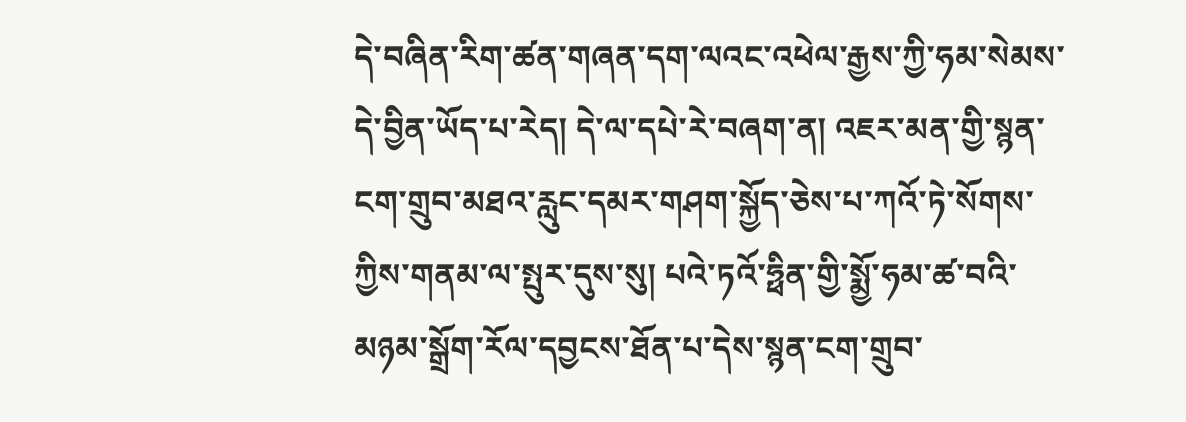དེ་བཞིན་རིག་ཚན་གཞན་དག་ལའང་འཕེལ་རྒྱས་ཀྱི་ཧམ་སེམས་དེ་བྱིན་ཡོད་པ་རེད། དེ་ལ་དཔེ་རེ་བཞག་ན། འཇར་མན་གྱི་སྙན་ངག་གྲུབ་མཐའ་རླུང་དམར་གཤག་སྐྱོད་ཅེས་པ་ཀའོ་ཏེ་སོགས་ཀྱིས་གནམ་ལ་སྤུར་དུས་སུ། པའེ་ཏའོ་ཧྥིན་གྱི་སྨྱོ་ཧམ་ཚ་བའི་མཉམ་སྒྲོག་རོལ་དབྱངས་ཐོན་པ་དེས་སྙན་ངག་གྲུབ་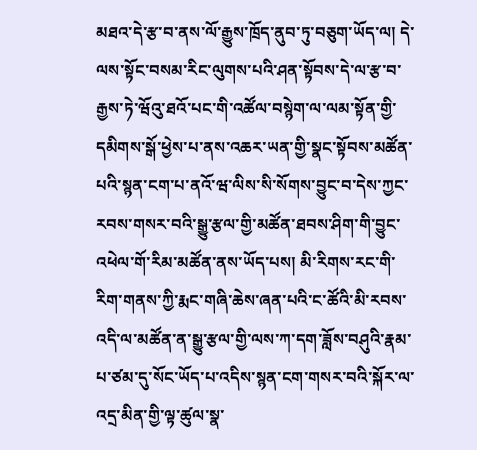མཐའ་དེ་རྩ་བ་ནས་ལོ་རྒྱུས་ཁྲོད་ནུབ་ཏུ་བཅུག་ཡོད་ལ། དེ་ལས་སྟོང་བསམ་རིང་ལུགས་པའི་ཤན་སྟོབས་དེ་ལ་རྩ་བ་རྒྱས་ཏེ་ཝོའུ་ཐའོ་པང་གི་འཚོལ་བསྙེག་ལ་ལམ་སྟོན་གྱི་དམིགས་སྒོ་ཕྱེས་པ་ནས་འཆར་ཡན་གྱི་སྣང་སྟོབས་མཚོན་པའི་སྙན་ངག་པ་ནའོ་ཝ་ལིས་སི་སོགས་བྱུང་བ་དེས་ཀྱང་རབས་གསར་བའི་སྒྱུ་རྩལ་གྱི་མཚོན་ཐབས་ཤིག་གི་བྱུང་འཕེལ་གོ་རིམ་མཚོན་ནས་ཡོད་པས། མི་རིགས་རང་གི་རིག་གནས་ཀྱི་རྨང་གཞི་ཆེས་ཞན་པའི་ང་ཚོའི་མི་རབས་འདི་ལ་མཚོན་ན་སྒྱུ་རྩལ་གྱི་ལས་ཀ་དག་ཟློས་བཤུའི་རྣམ་པ་ཙམ་དུ་སོང་ཡོད་པ་འདིས་སྙན་ངག་གསར་བའི་སྐོར་ལ་འདྲ་མིན་གྱི་ལྟ་ཚུལ་སྣ་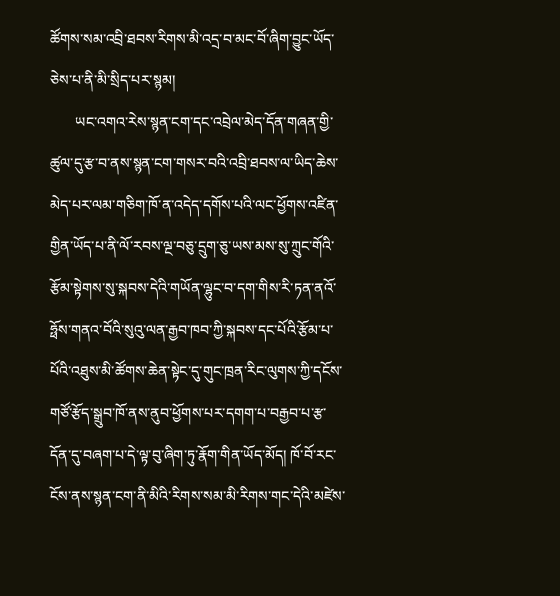ཚོགས་སམ་འབྲི་ཐབས་རིགས་མི་འདྲ་བ་མང་བོ་ཞིག་བྱུང་ཡོད་ཅེས་པ་ནི་མི་སྲིད་པར་སྙམ།
       ཡང་འགའ་རེས་སྙན་ངག་དང་འབྲེལ་མེད་དོན་གཞན་གྱི་ཚུལ་དུ་རྩ་བ་ནས་སྙན་ངག་གསར་བའི་འབྲི་ཐབས་ལ་ཡིད་ཆེས་མེད་པར་ལམ་གཅིག་ཁོ་ན་འདེད་དགོས་པའི་ལང་ཕྱོགས་འཛིན་གྱིན་ཡོད་པ་ནི་ལོ་རབས་ལྔ་བཅུ་དྲུག་ཅུ་ཡས་མས་སུ་ཀྲུང་གོའི་རྩོམ་སྟེགས་སུ་སྐབས་དེའི་གཡོན་ལྷུང་བ་དག་གིས་རི་ཏན་ནའོ་ཧྥོས་གནའ་བོའི་སུའུ་ལན་རྒྱབ་ཁབ་ཀྱི་སྐབས་དང་པོའི་རྩོམ་པ་པོའི་འཐུས་མི་ཚོགས་ཆེན་སྟེང་དུ་གུང་ཁྲན་རིང་ལུགས་ཀྱི་དངོས་གཙོ་རྩོད་སྒྲུབ་ཁོ་ནས་ནུབ་ཕྱོགས་པར་དགག་པ་བརྒྱབ་པ་རྩ་དོན་དུ་བཞག་པ་དེ་ལྟ་བུ་ཞིག་ཏུ་རྣོག་གིན་ཡོད་མོད། ཁོ་བོ་རང་ངོས་ནས་སྙན་ངག་ནི་མིའི་རིགས་སམ་མི་རིགས་གང་དེའི་མཛེས་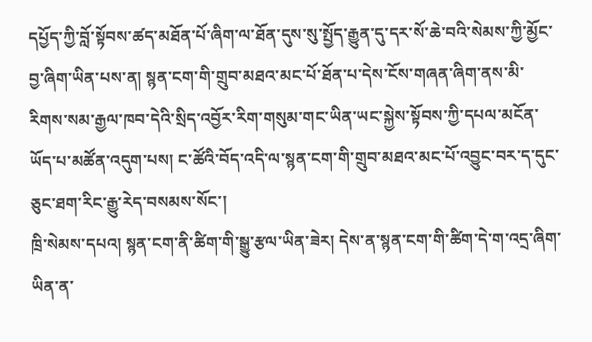དཔྱོད་ཀྱི་བློ་སྟོབས་ཚད་མཐོན་པོ་ཞིག་ལ་ཐོན་དུས་སུ་སྤྱོད་རྒྱུན་དུ་དར་སོ་ཆེ་བའི་སེམས་ཀྱི་མྱོང་བྱ་ཞིག་ཡིན་པས་ན། སྙན་ངག་གི་གྲུབ་མཐའ་མང་པོ་ཐོན་པ་དེས་ངོས་གཞན་ཞིག་ནས་མི་རིགས་སམ་རྒྱལ་ཁབ་དེའི་སྲིད་འབྱོར་རིག་གསུམ་གང་ཡིན་ཡང་སྐྱེས་སྟོབས་ཀྱི་དཔལ་མངོན་ཡོད་པ་མཚོན་འདུག་པས། ང་ཚོའི་བོད་འདི་ལ་སྙན་ངག་གི་གྲུབ་མཐའ་མང་པོ་འབྱུང་བར་ད་དུང་ཅུང་ཐག་རིང་རྒྱུ་རེད་བསམས་སོང་།
ཁྲི་སེམས་དཔའ། སྙན་ངག་ནི་ཚིག་གི་སྒྱུ་རྩལ་ཡིན་ཟེར། དེས་ན་སྙན་ངག་གི་ཚིག་དེ་ག་འདྲ་ཞིག་ཡིན་ན་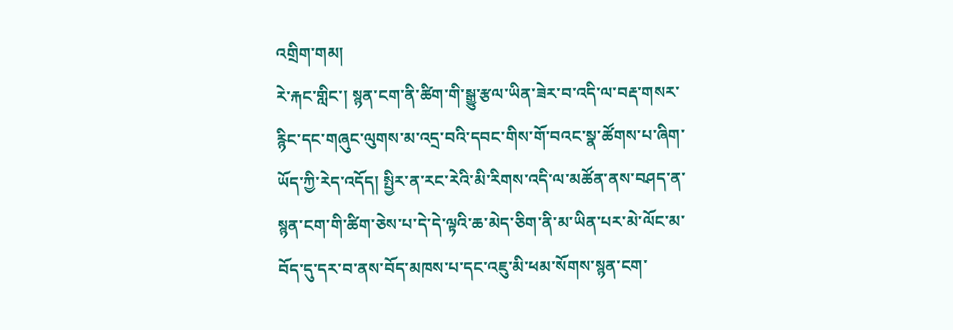འགྲིག་གམ།
རེ་རྐང་གླིང་། སྙན་ངག་ནི་ཚིག་གི་སྒྱུ་རྩལ་ཡིན་ཟེར་བ་འདི་ལ་བརྡ་གསར་རྙིང་དང་གཞུང་ལུགས་མ་འདྲ་བའི་དབང་གིས་གོ་བའང་སྣ་ཚོགས་པ་ཞིག་ཡོད་ཀྱི་རེད་འདོད། སྤྱིར་ན་རང་རེའི་མི་རིགས་འདི་ལ་མཚོན་ནས་བཤད་ན་སྙན་ངག་གི་ཚིག་ཅེས་པ་དེ་དེ་ལྟའི་ཆ་མེད་ཅིག་ནི་མ་ཡིན་པར་མེ་ལོང་མ་བོད་དུ་དར་བ་ནས་བོད་མཁས་པ་དང་འཇུ་མི་ཕམ་སོགས་སྙན་ངག་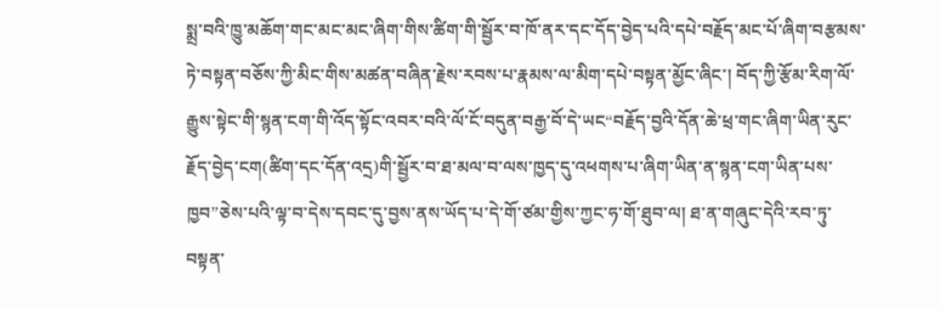སྨྲ་བའི་ཁྱུ་མཆོག་གང་མང་མང་ཞིག་གིས་ཚིག་གི་སྦྱོར་བ་ཁོ་ནར་དང་དོད་བྱེད་པའི་དཔེ་བརྗོད་མང་པོ་ཞིག་བརྩམས་ཏེ་བསྟན་བཅོས་ཀྱི་མིང་གིས་མཚན་བཞིན་རྗེས་རབས་པ་རྣམས་ལ་མིག་དཔེ་བསྟན་མྱོང་ཞིང་། བོད་ཀྱི་རྩོམ་རིག་ལོ་རྒྱུས་སྟེང་གི་སྙན་ངག་གི་འོད་སྟོང་འབར་བའི་ལོ་ངོ་བདུན་བརྒྱ་བོ་དེ་ཡང“བརྗོད་བྱའི་དོན་ཆེ་ཕྲ་གང་ཞིག་ཡིན་རུང་རྗོད་བྱེད་ངག(ཚིག་དང་དོན་འདྲ)གི་སྦྱོར་བ་ཐ་མལ་བ་ལས་ཁྱད་དུ་འཕགས་པ་ཞིག་ཡིན་ན་སྙན་ངག་ཡིན་པས་ཁྱབ”ཅེས་པའི་ལྟ་བ་དེས་དབང་དུ་བྱས་ནས་ཡོད་པ་དེ་གོ་ཙམ་གྱིས་ཀྱང་ཧ་གོ་ཐུབ་ལ། ཐ་ན་གཞུང་དེའི་རབ་ཏུ་བསྟན་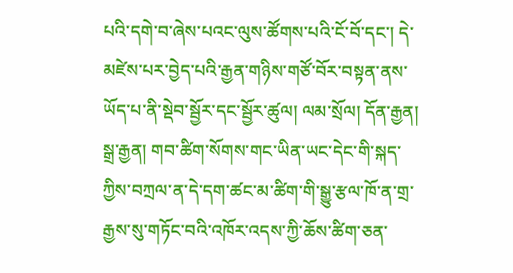པའི་དགེ་བ་ཞེས་པའང་ལུས་ཚོགས་པའི་ངོ་བོ་དང་། དེ་མཛེས་པར་བྱེད་པའི་རྒྱན་གཉིས་གཙོ་བོར་བསྟན་ནས་ཡོད་པ་ནི་སྡེབ་སྦྱོར་དང་སྦྱོར་ཚུལ། ལམ་སྲོལ། དོན་རྒྱན། སྒྲ་རྒྱན། གབ་ཚིག་སོགས་གང་ཡིན་ཡང་དེང་གི་སྐད་ཀྱིས་བཀྲལ་ན་དེ་དག་ཚང་མ་ཚིག་གི་སྒྱུ་རྩལ་ཁོ་ན་གྲ་རྒྱས་སུ་གཏོང་བའི་འཁོར་འདས་ཀྱི་ཆོས་ཚིག་ཅན་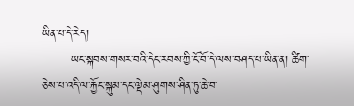ཡིན་པ་དེ་རེད།
       ཡང་སྐབས་གསར་བའི་དེང་རབས་ཀྱི་ངོ་བོ་དེ་ལས་བཤད་པ་ཡིན་ན། ཚིག་ཅེས་པ་འདི་ལ་རྐྱོང་སྐུམ་དང་ལྡེམ་ཤུགས་ཤིན་ཏུ་ཆེ་བ་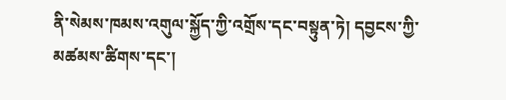ནི་སེམས་ཁམས་འགུལ་སྐྱོད་ཀྱི་འགྲོས་དང་བསྟུན་ཏེ། དབྱངས་ཀྱི་མཚམས་ཚིགས་དང་།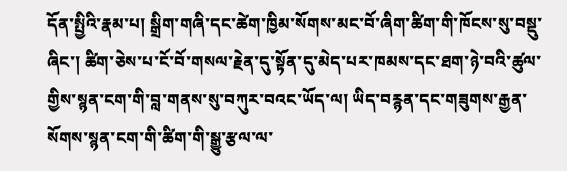དོན་སྤྱིའི་རྣམ་པ། སྒྲིག་གཞི་དང་ཚེག་ཁྱིམ་སོགས་མང་བོ་ཞིག་ཚིག་གི་ཁོངས་སུ་བསྡུ་ཞིང་། ཚིག་ཅེས་པ་ངོ་བོ་གསལ་རྗེན་དུ་སྟོན་དུ་མེད་པར་ཁམས་དང་ཐག་ཉེ་བའི་ཚུལ་གྱིས་སྙན་ངག་གི་བླ་གནས་སུ་བཀུར་བའང་ཡོད་ལ། ཡིད་བརྙན་དང་གཟུགས་རྒྱན་སོགས་སྙན་ངག་གི་ཚིག་གི་སྒྱུ་རྩལ་ལ་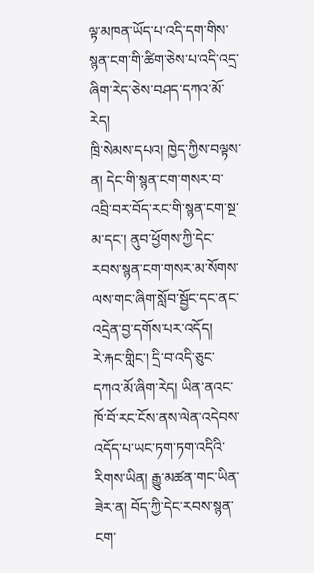ལྟ་མཁན་ཡོད་པ་འདི་དག་གིས་སྙན་ངག་གི་ཚིག་ཅེས་པ་འདི་འདྲ་ཞིག་རེད་ཅེས་བཤད་དཀའ་མོ་རེད།
ཁྲི་སེམས་དཔའ། ཁྱེད་ཀྱིས་བལྟས་ན། དེང་གི་སྙན་ངག་གསར་བ་འབྲི་བར་བོད་རང་གི་སྙན་ངག་སྔ་མ་དང་། ནུབ་ཕྱོགས་ཀྱི་དེང་རབས་སྙན་ངག་གསར་མ་སོགས་ལས་གང་ཞིག་སློབ་སྦྱོང་དང་ནང་འདྲེན་བྱ་དགོས་པར་འདོད།
རེ་རྐང་གླིང་། དྲི་བ་འདི་ཅུང་དཀའ་མོ་ཞིག་རེད། ཡིན་ནའང་ཁོ་བོ་རང་ངོས་ནས་ལེན་འདེབས་འདོད་པ་ཡང་ཏག་ཏག་འདིའི་རིགས་ཡིན། རྒྱུ་མཚན་གང་ཡིན་ཟེར་ན། བོད་ཀྱི་དེང་རབས་སྙན་ངག་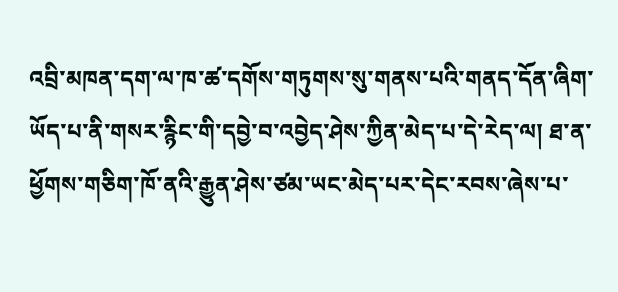འབྲི་མཁན་དག་ལ་ཁ་ཚ་དགོས་གཏུགས་སུ་གནས་པའི་གནད་དོན་ཞིག་ཡོད་པ་ནི་གསར་རྙིང་གི་དབྱེ་བ་འབྱེད་ཤེས་ཀྱིན་མེད་པ་དེ་རེད་ལ། ཐ་ན་ཕྱོགས་གཅིག་ཁོ་ནའི་རྒྱུན་ཤེས་ཙམ་ཡང་མེད་པར་དེང་རབས་ཞེས་པ་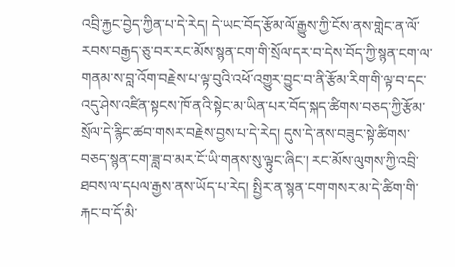འབྲི་རྐྱང་བྱེད་ཀྱིན་པ་དེ་རེད། དེ་ཡང་བོད་རྩོམ་ལོ་རྒྱུས་ཀྱི་ངོས་ནས་གླེང་ན་ལོ་རབས་བརྒྱད་ཅུ་བར་རང་མོས་སྙན་ངག་གི་སྲོལ་དར་བ་དེས་བོད་ཀྱི་སྙན་ངག་ལ་གནམ་ས་བླ་འོག་བརྗེས་པ་ལྟ་བུའི་འཕོ་འགྱུར་བྱུང་བ་ནི་རྩོམ་རིག་གི་ལྟ་བ་དང་འདུ་ཤེས་འཛིན་སྟངས་ཁོ་ནའི་སྟེང་མ་ཡིན་པར་བོད་སྐད་ཚིགས་བཅད་ཀྱི་རྩོམ་སྲོལ་དེ་རྙིང་ཚབ་གསར་བརྗེས་བྱས་པ་དེ་རེད། དུས་དེ་ནས་བཟུང་སྟེ་ཚིགས་བཅད་སྙན་ངག་ཟླ་བ་མར་ངོ་ཡི་གནས་སུ་ལྟུང་ཞིང་། རང་མོས་ལུགས་ཀྱི་འབྲི་ཐབས་ལ་དཔལ་རྒྱས་ནས་ཡོད་པ་རེད། སྤྱིར་ན་སྙན་ངག་གསར་མ་དེ་ཚིག་གི་རྐང་བ་དོ་མི་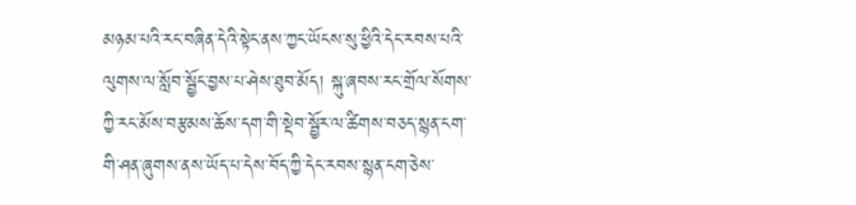མཉམ་པའི་རང་བཞིན་དེའི་སྟེང་ནས་ཀྱང་ཡོངས་སུ་ཕྱིའི་དེང་རབས་པའི་ལུགས་ལ་སློབ་སྦྱོང་བྱས་པ་ཤེས་ཐུབ་མོད། སྐུ་ཞབས་རང་གྲོལ་སོགས་ཀྱི་རང་མོས་བརྩམས་ཆོས་དག་གི་སྡེབ་སྦྱོར་ལ་ཚིགས་བཅད་སྙན་ངག་གི་ཤན་ཞུགས་ནས་ཡོད་པ་དེས་བོད་ཀྱི་དེང་རབས་སྙན་ངག་ཅེས་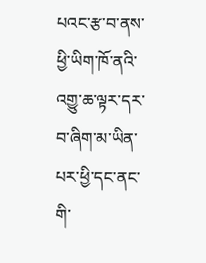པའང་རྩ་བ་ནས་ཕྱི་ཡིག་ཁོ་ནའི་འགྱུ་ཆ་ལྟར་དར་བ་ཞིག་མ་ཡིན་པར་ཕྱི་དང་ནང་གི་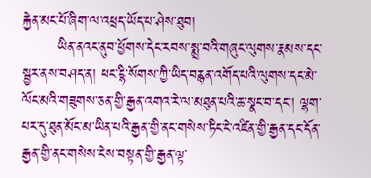རྐྱེན་མང་པོ་ཞིག་ལ་འཕྲད་ཡོད་པ་ཤེས་ཐུབ།
       ཡིན་ནའང་ནུབ་ཕྱོགས་དེང་རབས་སྨྲ་བའི་གཞུང་ལུགས་རྣམས་དང་སྦྱར་ནས་བཤད་ན། ཕང་ངྷི་སོགས་ཀྱི་ཡིད་བརྙན་འགོད་པའི་ལུགས་དང་མེ་ལོང་མའི་གཟུགས་ཅན་གྱི་རྒྱན་འགའ་རེ་ལ་མཐུན་པའི་ཆ་སྣང་བ་དང་། ལྷག་པར་དུ་ཐུན་མོང་མ་ཡིན་པའི་རྒྱན་གྱི་ནང་གསེས་ཏིང་ངེ་འཛིན་གྱི་རྒྱན་དང་དོན་རྒྱན་གྱི་ནང་གསེས་ངེས་བསྟན་གྱི་རྒྱན་ལྟ་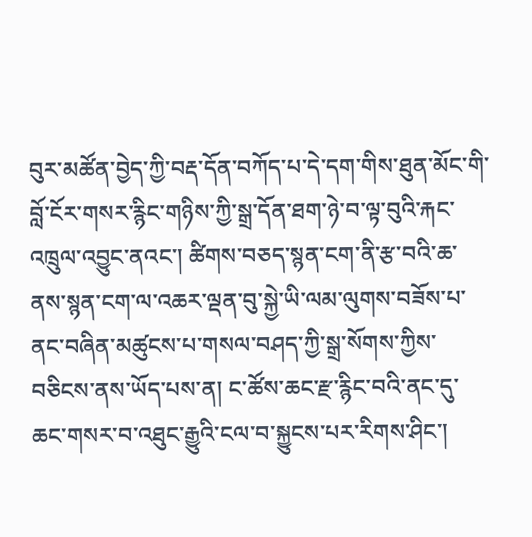བུར་མཚོན་བྱེད་ཀྱི་བརྡ་དོན་བཀོད་པ་དེ་དག་གིས་ཐུན་མོང་གི་བློ་ངོར་གསར་རྙིང་གཉིས་ཀྱི་སྒྲ་དོན་ཐག་ཉེ་བ་ལྟ་བུའི་རྐང་འཁྲུལ་འབྱུང་ནའང་། ཚིགས་བཅད་སྙན་ངག་ནི་རྩ་བའི་ཆ་ནས་སྙན་ངག་ལ་འཆར་ལྡན་བུ་སྐྱེ་ཡི་ལམ་ལུགས་བཟོས་པ་ནང་བཞིན་མཚུངས་པ་གསལ་བཤད་ཀྱི་སྒྲ་སོགས་ཀྱིས་བཅིངས་ནས་ཡོད་པས་ན། ང་ཚོས་ཆང་རྫ་རྙིང་བའི་ནང་དུ་ཆང་གསར་བ་འཐུང་རྒྱུའི་ངལ་བ་སྐྱུངས་པར་རིགས་ཤིང་།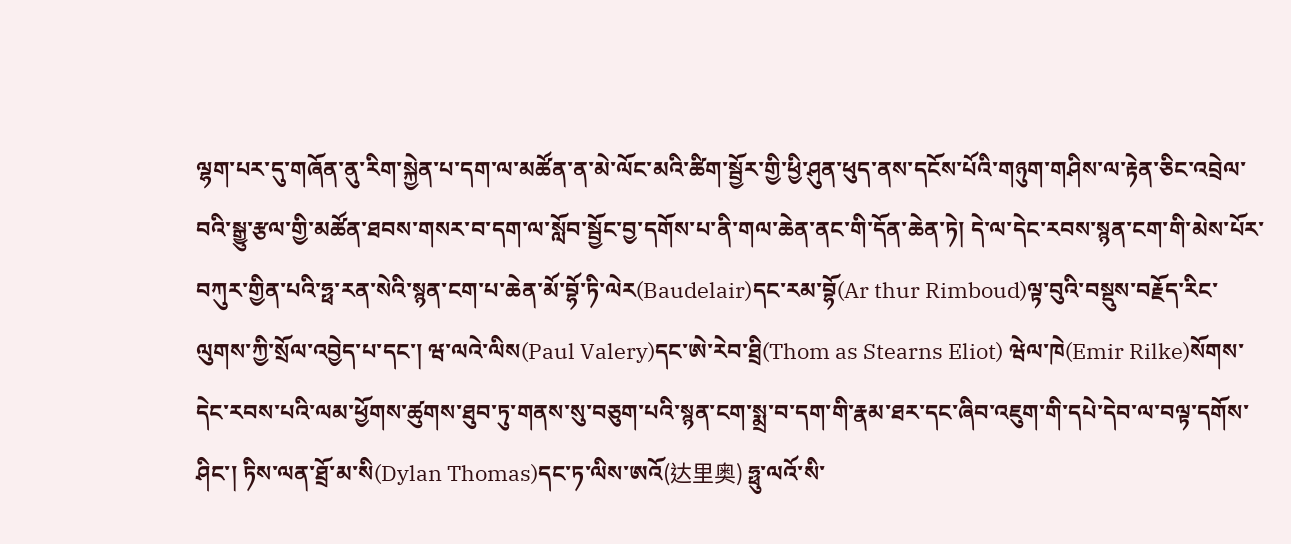ལྷག་པར་དུ་གཞོན་ནུ་རིག་སྐྱེན་པ་དག་ལ་མཚོན་ན་མེ་ལོང་མའི་ཚིག་སྦྱོར་གྱི་ཕྱི་ཤུན་ཕུད་ནས་དངོས་པོའི་གཉུག་གཤིས་ལ་རྟེན་ཅིང་འབྲེལ་བའི་སྒྱུ་རྩལ་གྱི་མཚོན་ཐབས་གསར་བ་དག་ལ་སློབ་སྦྱོང་བྱ་དགོས་པ་ནི་གལ་ཆེན་ནང་གི་དོན་ཆེན་ཏེ། དེ་ལ་དེང་རབས་སྙན་ངག་གི་མེས་པོར་བཀུར་གྱིན་པའི་ཧྥ་རན་སེའི་སྙན་ངག་པ་ཆེན་མོ་བྷོ་ཏི་ལེར(Baudelair)དང་རམ་བྷོ(Ar thur Rimboud)ལྟ་བུའི་བསྡུས་བརྗོད་རིང་ལུགས་ཀྱི་སྲོལ་འབྱེད་པ་དང་། ཝ་ལའེ་ལིས(Paul Valery)དང་ཨེ་རེབ་ཐྲི(Thom as Stearns Eliot) ཝེལ་ཁེ(Emir Rilke)སོགས་དེང་རབས་པའི་ལམ་ཕྱོགས་ཚུགས་ཐུབ་ཏུ་གནས་སུ་བཅུག་པའི་སྙན་ངག་སྨྲ་བ་དག་གི་རྣམ་ཐར་དང་ཞིབ་འཇུག་གི་དཔེ་དེབ་ལ་བལྟ་དགོས་ཤིང་། ཏིས་ལན་ཐྲོ་མ་སི(Dylan Thomas)དང་ཏ་ལིས་ཨའོ(达里奥) ཧྥུ་ལའོ་སི་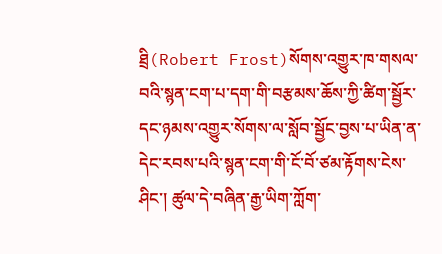ཐྲི(Robert Frost)སོགས་འགྱུར་ཁ་གསལ་བའི་སྙན་ངག་པ་དག་གི་བརྩམས་ཆོས་ཀྱི་ཚིག་སྦྱོར་དང་ཉམས་འགྱུར་སོགས་ལ་སློབ་སྦྱོང་བྱས་པ་ཡིན་ན་དེང་རབས་པའི་སྙན་ངག་གི་ངོ་བོ་ཙམ་རྟོགས་ངེས་ཤིང་། ཚུལ་དེ་བཞིན་རྒྱ་ཡིག་ཀློག་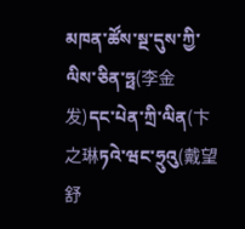མཁན་ཚོས་སྔ་དུས་ཀྱི་ལིས་ཅིན་ཧྥ(李金发)དང་པེན་ཀྲི་ལིན(卞之琳ཏའེ་ཝང་ཧྲུའུ(戴望舒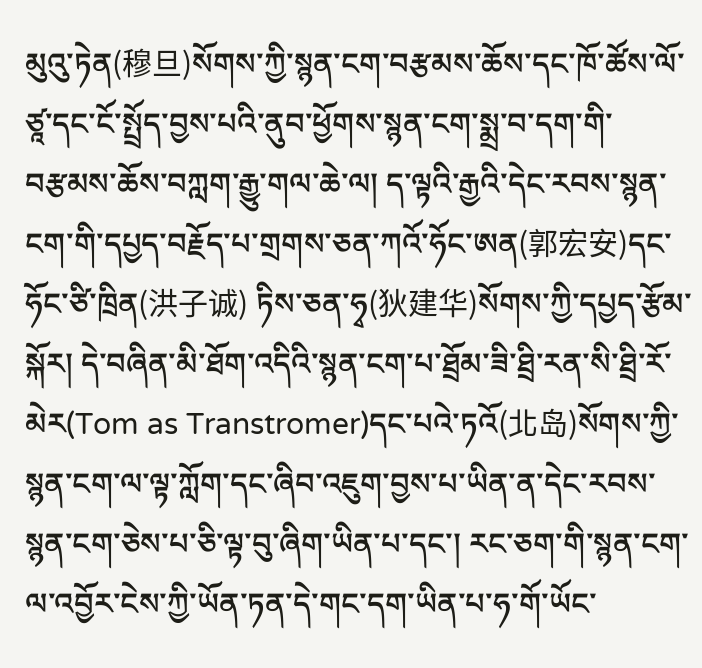མུའུ་ཏེན(穆旦)སོགས་ཀྱི་སྙན་ངག་བརྩམས་ཆོས་དང་ཁོ་ཚོས་ལོ་ཙཱ་དང་ངོ་སྤྲོད་བྱས་པའི་ནུབ་ཕྱོགས་སྙན་ངག་སྨྲ་བ་དག་གི་བརྩམས་ཆོས་བཀླག་རྒྱུ་གལ་ཆེ་ལ། ད་ལྟའི་རྒྱའི་དེང་རབས་སྙན་ངག་གི་དཔྱད་བརྗོད་པ་གྲགས་ཅན་ཀའོ་ཧོང་ཨན(郭宏安)དང་ཧོང་ཙི་ཁྲིན(洪子诚) ཏིས་ཅན་ཧྭ(狄建华)སོགས་ཀྱི་དཔྱད་རྩོམ་སྐོར། དེ་བཞིན་མི་ཐོག་འདིའི་སྙན་ངག་པ་ཐྲོམ་ཟི་ཐྲི་རན་སི་ཐྲི་རོ་མེར(Tom as Transtromer)དང་པའེ་ཏའོ(北岛)སོགས་ཀྱི་སྙན་ངག་ལ་ལྟ་ཀློག་དང་ཞིབ་འཇུག་བྱས་པ་ཡིན་ན་དེང་རབས་སྙན་ངག་ཅེས་པ་ཅི་ལྟ་བུ་ཞིག་ཡིན་པ་དང་། རང་ཅག་གི་སྙན་ངག་ལ་འབྱོར་ངེས་ཀྱི་ཡོན་ཏན་དེ་གང་དག་ཡིན་པ་ཧ་གོ་ཡོང་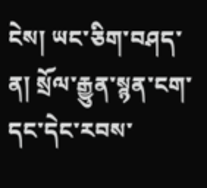ངེས། ཡང་ཅིག་བཤད་ན། སྲོལ་རྒྱུན་སྙན་ངག་དང་དེང་རབས་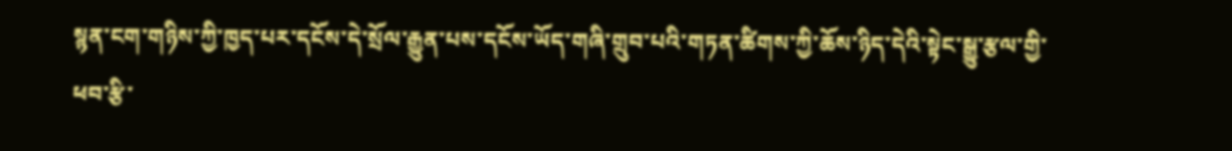སྙན་ངག་གཉིས་ཀྱི་ཁྱད་པར་དངོས་དེ་སྲོལ་རྒྱུན་པས་དངོས་ཡོད་གཞི་གྲུབ་པའི་གཏན་ཚིགས་ཀྱི་ཆོས་ཉིད་དེའི་སྟེང་སྒྱུ་རྩལ་གྱི་ཕབ་རྩི་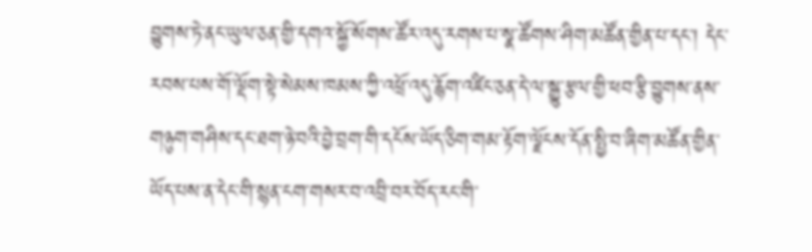བྱུགས་ཏེ་ནང་ཡུལ་ཅན་གྱི་དགའ་སྐྱོ་སོགས་ཚོར་འདུ་རགས་པ་སྣ་ཚོགས་ཤིག་མཚོན་གྱིན་པ་དང་། དེང་རབས་པས་གོ་ལྡོག་སྟེ་སེམས་ཁམས་ཀྱི་འཕྲོ་འདུ་རྙོག་འཛིང་ཅན་དེ་ལ་སྒྱུ་རྩལ་གྱི་ཕབ་རྩི་བྱུགས་ནས་གཉུག་གཤིས་དང་ཐག་ཉེ་བའི་བྱེ་བྲག་གི་དངོས་ཡོད་ཅིག་གམ་རྟོག་ལྗོངས་དོན་སྤྱི་བ་ཞིག་མཚོན་གྱིན་ཡོད་པས་ན་དེང་གི་སྙན་ངག་གསར་བ་འབྲི་བར་བོད་རང་གི་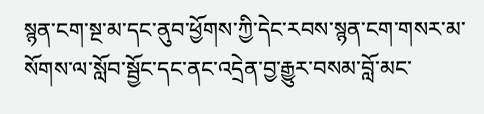སྙན་ངག་སྔ་མ་དང་ནུབ་ཕྱོགས་ཀྱི་དེང་རབས་སྙན་ངག་གསར་མ་སོགས་ལ་སློབ་སྦྱོང་དང་ནང་འདྲེན་བྱ་རྒྱུར་བསམ་བློ་མང་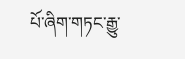པོ་ཞིག་གཏང་རྒྱུ་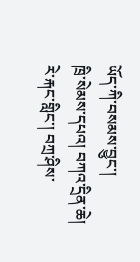ཡོད་ཀི་བསམས་བྱུང་།
ཁྲི་སེམས་དཔའ། བཀའ་དྲིན་ཆེ།
རེ་རྐང་གླིང་། བཀྲ་ཤིས་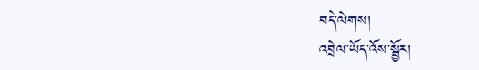བདེ་ལེགས།
འབྲེལ་ཡོད་འོས་སྦྱོར།